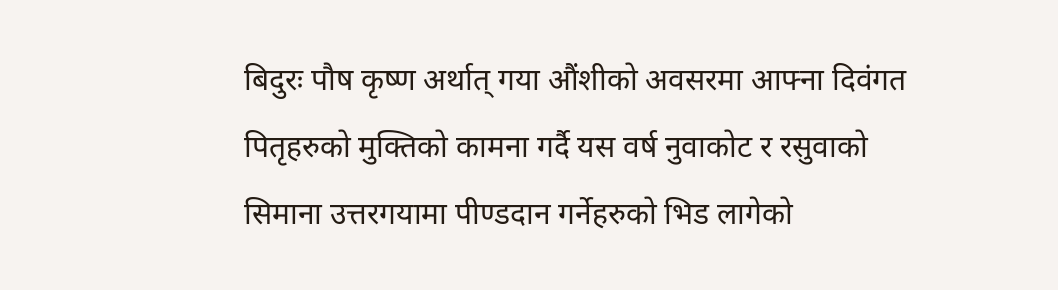बिदुरः पौष कृष्ण अर्थात् गया औंशीको अवसरमा आफ्ना दिवंगत पितृहरुको मुक्तिको कामना गर्दै यस वर्ष नुवाकोट र रसुवाको सिमाना उत्तरगयामा पीण्डदान गर्नेहरुको भिड लागेको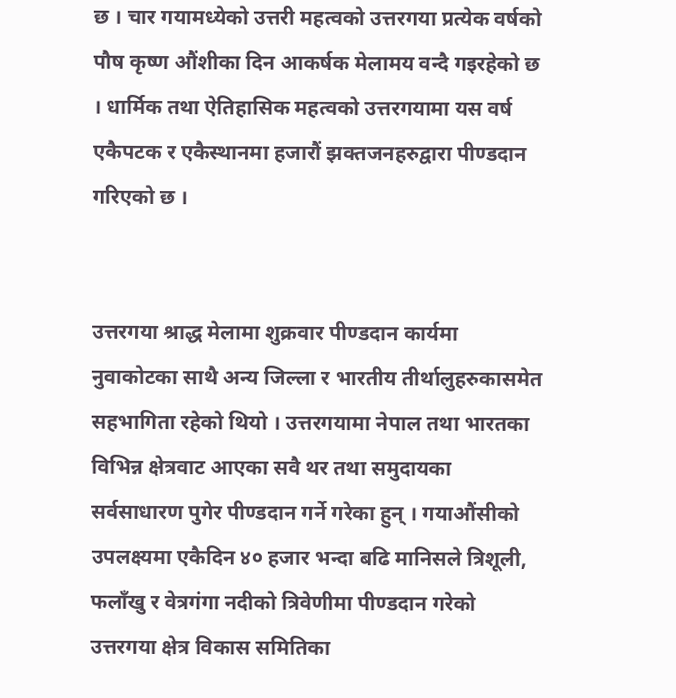छ । चार गयामध्येको उत्तरी महत्वको उत्तरगया प्रत्येक वर्षको पौष कृष्ण औंशीका दिन आकर्षक मेलामय वन्दै गइरहेको छ । धार्मिक तथा ऐतिहासिक महत्वको उत्तरगयामा यस वर्ष एकैपटक र एकैस्थानमा हजारौं झक्तजनहरुद्वारा पीण्डदान गरिएको छ ।


उत्तरगया श्राद्ध मेलामा शुक्रवार पीण्डदान कार्यमा नुवाकोटका साथै अन्य जिल्ला र भारतीय तीर्थालुहरुकासमेत सहभागिता रहेको थियो । उत्तरगयामा नेपाल तथा भारतका विभिन्न क्षेत्रवाट आएका सवै थर तथा समुदायका सर्वसाधारण पुगेर पीण्डदान गर्ने गरेका हुन् । गयाऔंसीको उपलक्ष्यमा एकैदिन ४० हजार भन्दा बढि मानिसले त्रिशूली, फलाँखु र वेत्रगंगा नदीको त्रिवेणीमा पीण्डदान गरेको उत्तरगया क्षेत्र विकास समितिका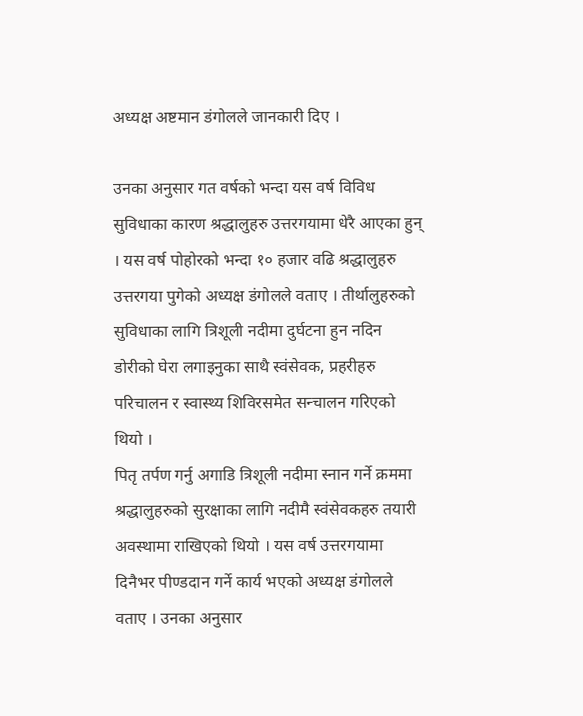अध्यक्ष अष्टमान डंगोलले जानकारी दिए ।

उनका अनुसार गत वर्षको भन्दा यस वर्ष विविध सुविधाका कारण श्रद्धालुहरु उत्तरगयामा धेरै आएका हुन् । यस वर्ष पोहोरको भन्दा १० हजार वढि श्रद्धालुहरु उत्तरगया पुगेको अध्यक्ष डंगोलले वताए । तीर्थालुहरुको सुविधाका लागि त्रिशूली नदीमा दुर्घटना हुन नदिन डोरीको घेरा लगाइनुका साथै स्वंसेवक, प्रहरीहरु परिचालन र स्वास्थ्य शिविरसमेत सन्चालन गरिएको थियो ।
पितृ तर्पण गर्नु अगाडि त्रिशूली नदीमा स्नान गर्ने क्रममा श्रद्धालुहरुको सुरक्षाका लागि नदीमै स्वंसेवकहरु तयारी अवस्थामा राखिएको थियो । यस वर्ष उत्तरगयामा दिनैभर पीण्डदान गर्ने कार्य भएको अध्यक्ष डंगोलले वताए । उनका अनुसार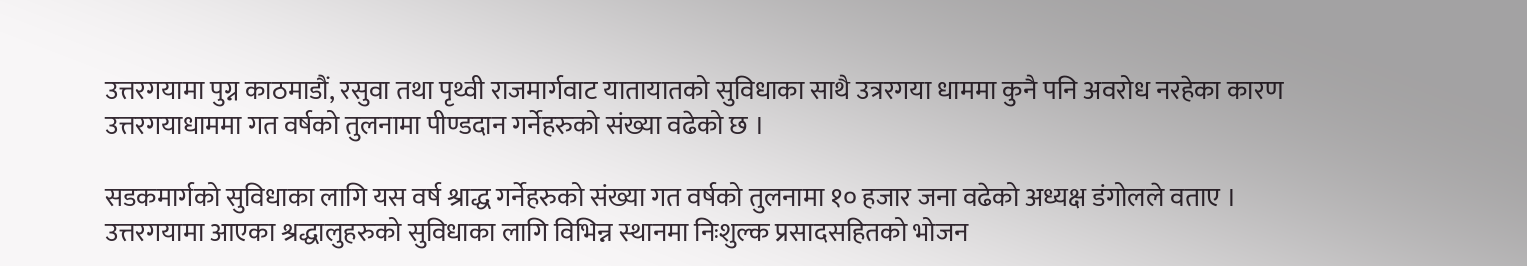उत्तरगयामा पुग्न काठमाडौं, रसुवा तथा पृथ्वी राजमार्गवाट यातायातको सुविधाका साथै उत्ररगया धाममा कुनै पनि अवरोध नरहेका कारण उत्तरगयाधाममा गत वर्षको तुलनामा पीण्डदान गर्नेहरुको संख्या वढेको छ ।

सडकमार्गको सुविधाका लागि यस वर्ष श्राद्ध गर्नेहरुको संख्या गत वर्षको तुलनामा १० हजार जना वढेको अध्यक्ष डंगोलले वताए । उत्तरगयामा आएका श्रद्धालुहरुको सुविधाका लागि विभिन्न स्थानमा निःशुल्क प्रसादसहितको भोजन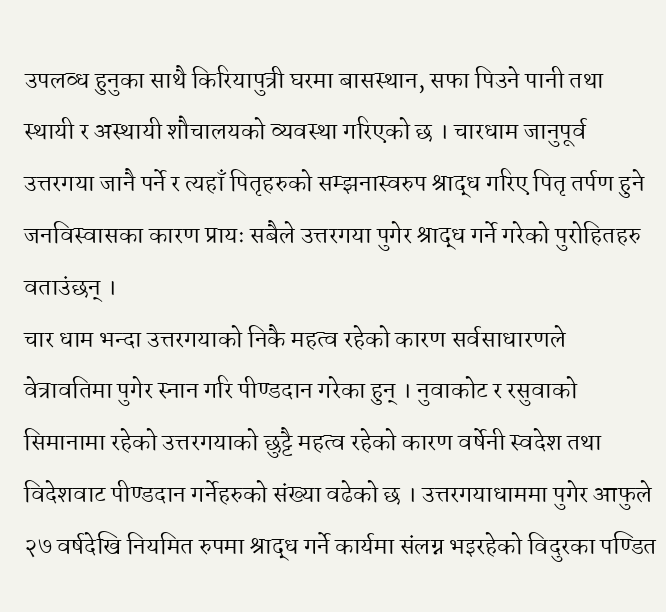उपलव्ध हुनुका साथै किरियापुत्री घरमा बासस्थान, सफा पिउने पानी तथा स्थायी र अस्थायी शौचालयको व्यवस्था गरिएको छ । चारधाम जानुपूर्व उत्तरगया जानै पर्ने र त्यहाँ पितृहरुको सम्झनास्वरुप श्राद्ध गरिए पितृ तर्पण हुने जनविस्वासका कारण प्रायः सबैले उत्तरगया पुगेर श्राद्ध गर्ने गरेको पुरोहितहरु वताउंछन् ।
चार धाम भन्दा उत्तरगयाको निकै महत्व रहेको कारण सर्वसाधारणले वेत्रावतिमा पुगेर स्नान गरि पीण्डदान गरेका हुन् । नुवाकोट र रसुवाको सिमानामा रहेको उत्तरगयाको छुट्टै महत्व रहेको कारण वर्षेनी स्वदेश तथा विदेशवाट पीण्डदान गर्नेहरुको संख्या वढेको छ । उत्तरगयाधाममा पुगेर आफुले २७ वर्षदेखि नियमित रुपमा श्राद्ध गर्ने कार्यमा संलग्न भइरहेको विदुरका पण्डित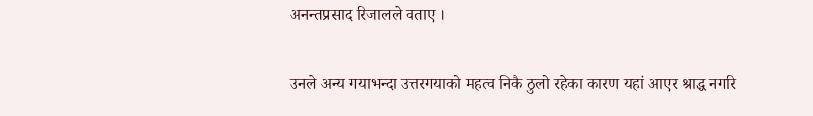अनन्तप्रसाद रिजालले वताए ।

उनले अन्य गयाभन्दा उत्तरगयाको महत्व निकै ठुलो रहेका कारण यहां आएर श्राद्ध नगरि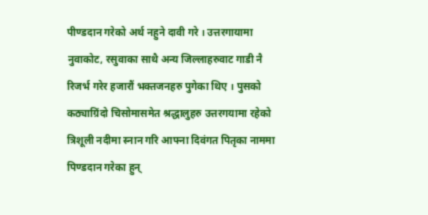पीण्डदान गरेको अर्थ नहुने दावी गरे । उत्तरगायामा नुवाकोट, रसुवाका साथै अन्य जिल्लाहरुवाट गाडी नै रिजर्भ गरेर हजारौं भक्तजनहरु पुगेका थिए । पुसको कठ्याग्रिंदो चिसोमासमेत श्रद्धालुहरु उत्तरगयामा रहेको त्रिशूली नदीमा स्नान गरि आफ्ना दिवंगत पितृका नाममा पिण्डदान गरेका हुन्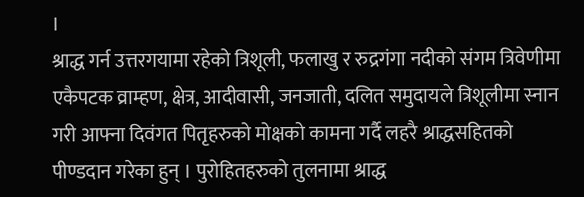।
श्राद्ध गर्न उत्तरगयामा रहेको त्रिशूली, फलाखु र रुद्रगंगा नदीको संगम त्रिवेणीमा एकैपटक व्राम्हण, क्षेत्र, आदीवासी, जनजाती, दलित समुदायले त्रिशूलीमा स्नान गरी आफ्ना दिवंगत पितृहरुको मोक्षको कामना गर्दै लहरै श्राद्धसहितको पीण्डदान गरेका हुन् । पुरोहितहरुको तुलनामा श्राद्ध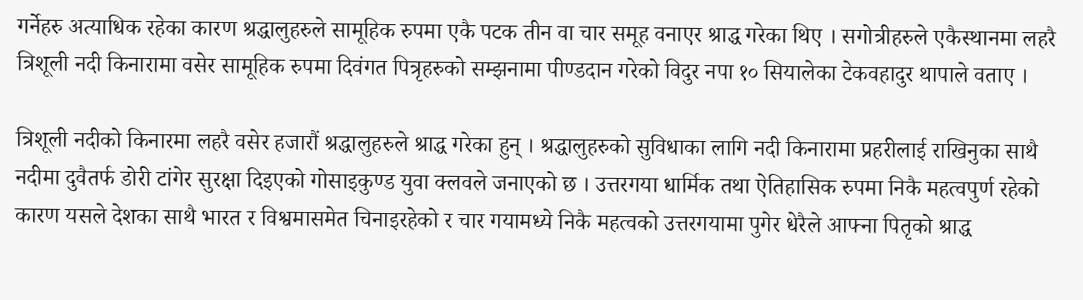गर्नेहरु अत्याधिक रहेका कारण श्रद्धालुहरुले सामूहिक रुपमा एकै पटक तीन वा चार समूह वनाएर श्राद्ध गरेका थिए । सगोत्रीहरुले एकैस्थानमा लहरै त्रिशूली नदी किनारामा वसेर सामूहिक रुपमा दिवंगत पित्रृहरुको सम्झनामा पीण्डदान गरेको विदुर नपा १० सियालेका टेकवहादुर थापाले वताए ।

त्रिशूली नदीको किनारमा लहरै वसेर हजारौं श्रद्धालुहरुले श्राद्ध गरेका हुन् । श्रद्धालुहरुको सुविधाका लागि नदी किनारामा प्रहरीलाई राखिनुका साथै नदीमा दुवैतर्फ डोरी टांगेर सुरक्षा दिइएको गोसाइकुण्ड युवा क्लवले जनाएको छ । उत्तरगया धार्मिक तथा ऐतिहासिक रुपमा निकै महत्वपुर्ण रहेको कारण यसले देशका साथै भारत र विश्वमासमेत चिनाइरहेको र चार गयामध्ये निकै महत्वको उत्तरगयामा पुगेर धेरैले आफ्ना पितृको श्राद्ध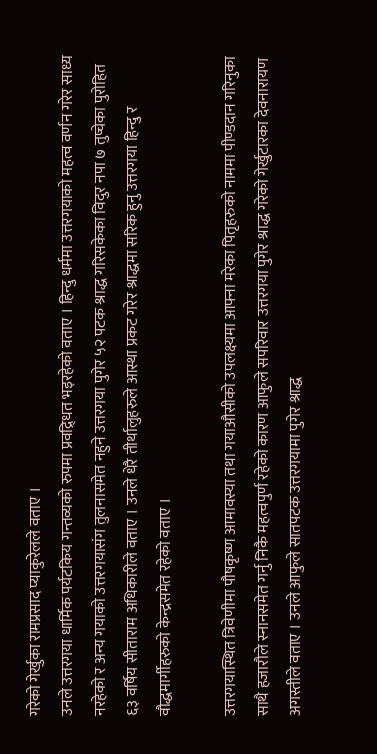गरेको गेर्खुका रामप्रसाद प्याकुरेलले वताए ।
उनले उत्तरगया धार्मिक पर्यटकिय गन्तव्यको रुपमा प्रवद्र्धित भइरहेको वताए । हिन्दु धर्ममा उत्तरगयाको महत्व वर्णन गरेर साध्य नरहेको र अन्य गयाको उत्तरगयासंग तुलनासमेत नहुने उत्तरगया पुगेर ५२ पटक श्राद्ध गरिसकेका विदुर नपा ७ तुप्चेका पुरोहित ६३ वर्षिय सीताराम अधिकारीले वताए । उनले धेरै तीर्थालुहरुले आस्था प्रकट गरेर श्राद्धमा सरिक हुनु उत्तरगया हिन्दु र वौद्धमार्गीहरुको केन्द्रसमेत रहेको वताए ।

उत्तरगयास्थित त्रिवेणीमा पौषकृष्ण आमावस्या तथा गयाऔसीको उपलक्ष्यमा आफ्ना मरेका पितृहरुको नाममा पीण्डदान गरिनुका साथै हजारौले स्नानसमेत गर्नु निकै महत्वपुर्ण रहेको कारण आफुले सपरिवार उत्तरगया पुगेर श्राद्ध गरेको गेर्खुटारका देवनारायण अगस्तीले वताए । उनले आफुले सातपटक उत्तरगयामा पुगेर श्राद्ध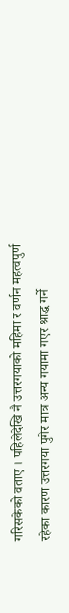गरिसकेको वताए । पहिलेदेखि नै उत्तरगयाको महिमा र वर्णन महत्वपुर्ण रहेका कारण उत्तरगया पुगेर मात्र अन्य गयामा गएर श्राद्ध गर्ने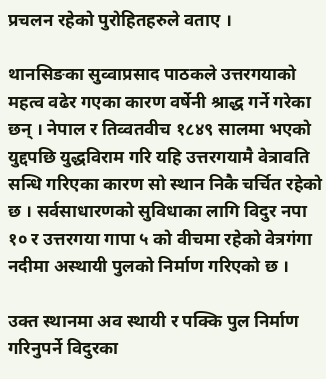प्रचलन रहेको पुरोहितहरुले वताए ।

थानसिङका सुव्वाप्रसाद पाठकले उत्तरगयाको महत्व वढेर गएका कारण वर्षेनी श्राद्ध गर्ने गरेका छन् । नेपाल र तिव्वतवीच १८४९ सालमा भएको युद्दपछि युद्धविराम गरि यहि उत्तरगयामै वेत्रावति सन्धि गरिएका कारण सो स्थान निकै चर्चित रहेको छ । सर्वसाधारणको सुविधाका लागि विदुर नपा १० र उत्तरगया गापा ५ को वीचमा रहेको वेत्रगंगा नदीमा अस्थायी पुलको निर्माण गरिएको छ ।

उक्त स्थानमा अव स्थायी र पक्कि पुल निर्माण गरिनुपर्ने विदुरका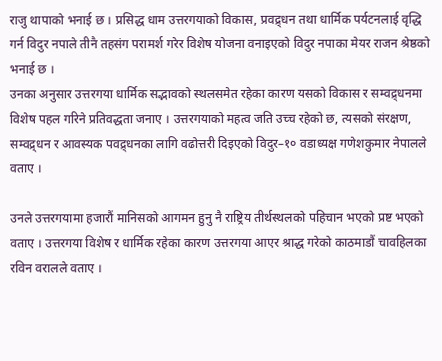राजु थापाको भनाई छ । प्रसिद्ध धाम उत्तरगयाको विकास, प्रवद्र्धन तथा धार्मिक पर्यटनलाई वृद्धि गर्न विदुर नपाले तीनै तहसंग परामर्श गरेर विशेष योजना वनाइएको विदुर नपाका मेयर राजन श्रेष्ठको भनाई छ ।
उनका अनुसार उत्तरगया धार्मिक सद्भावको स्थलसमेत रहेका कारण यसको विकास र सम्वद्र्धनमा विशेष पहल गरिने प्रतिवद्धता जनाए । उत्तरगयाको महत्व जति उच्च रहेको छ, त्यसको संरक्षण, सम्वद्र्धन र आवस्यक पवद्र्धनका लागि वढोत्तरी दिइएको विदुर–१० वडाध्यक्ष गणेशकुमार नेपालले वताए ।

उनले उत्तरगयामा हजारौं मानिसको आगमन हुनु नै राष्ट्रिय तीर्थस्थलको पहिचान भएको प्रष्ट भएको वताए । उत्तरगया विशेष र धार्मिक रहेका कारण उत्तरगया आएर श्राद्ध गरेको काठमाडौं चावहिलका रविन वरालले वताए ।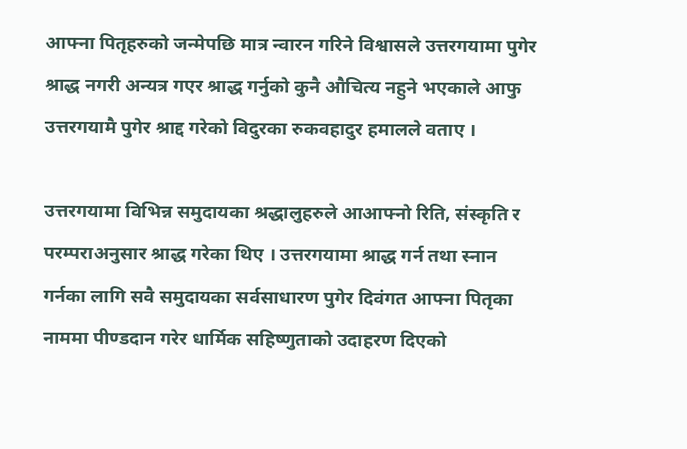आफ्ना पितृहरुको जन्मेपछि मात्र न्वारन गरिने विश्वासले उत्तरगयामा पुगेर श्राद्ध नगरी अन्यत्र गएर श्राद्ध गर्नुको कुनै औचित्य नहुने भएकाले आफु उत्तरगयामै पुगेर श्राद्द गरेको विदुरका रुकवहादुर हमालले वताए ।

उत्तरगयामा विभिन्न समुदायका श्रद्धालुहरुले आआफ्नो रिति, संस्कृति र परम्पराअनुसार श्राद्ध गरेका थिए । उत्तरगयामा श्राद्ध गर्न तथा स्नान गर्नका लागि सवै समुदायका सर्वसाधारण पुगेर दिवंगत आफ्ना पितृका नाममा पीण्डदान गरेर धार्मिक सहिष्णुताको उदाहरण दिएको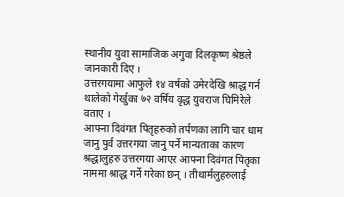स्थानीय युवा सामाजिक अगुवा दिलकृष्ण श्रेष्ठले जानकारी दिए ।
उत्तरगयामा आफुले १४ वर्षको उमेरदेखि श्राद्ध गर्न थालेको गेर्खुका ७२ वर्षिय वृद्ध युवराज घिमिरेले वताए ।
आफ्ना दिवंगत पितृहरुको तर्पणका लागि चार धाम जानु पुर्व उत्तरगया जानु पर्ने मान्यताका कारण श्रद्धालुहरु उत्तरगया आएर आफ्ना दिवंगत पितृका नाममा श्राद्ध गर्ने गरेका छन् । तीथार्मलुहरुलाई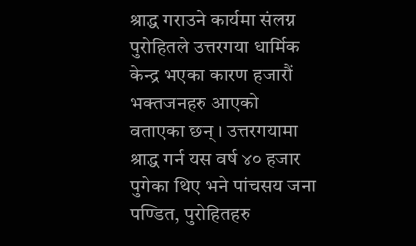श्राद्ध गराउने कार्यमा संलग्न पुरोहितले उत्तरगया धार्मिक केन्द्र भएका कारण हजारौं भक्तजनहरु आएको वताएका छन् । उत्तरगयामा श्राद्ध गर्न यस वर्ष ४० हजार पुगेका थिए भने पांचसय जना पण्डित, पुरोहितहरु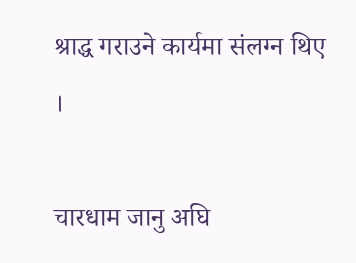श्राद्ध गराउने कार्यमा संलग्न थिए ।

चारधाम जानु अघि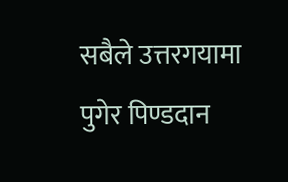सबैले उत्तरगयामा पुगेर पिण्डदान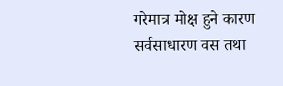गरेमात्र मोक्ष हुने कारण सर्वसाधारण वस तथा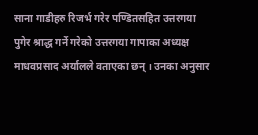साना गाडीहरु रिजर्भ गरेर पण्डितसहित उत्तरगया पुगेर श्राद्ध गर्ने गरेको उत्तरगया गापाका अध्यक्ष माधवप्रसाद अर्यालले वताएका छन् । उनका अनुसार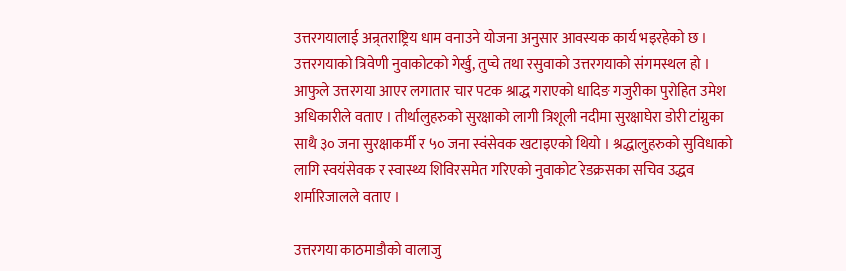उत्तरगयालाई अन्र्तराष्ट्रिय धाम वनाउने योजना अनुसार आवस्यक कार्य भइरहेको छ । उत्तरगयाको त्रिवेणी नुवाकोटको गेर्खु, तुप्चे तथा रसुवाको उत्तरगयाको संगमस्थल हो ।
आफुले उत्तरगया आएर लगातार चार पटक श्राद्ध गराएको धादिङ गजुरीका पुरोहित उमेश अधिकारीले वताए । तीर्थालुहरुको सुरक्षाको लागी त्रिशूली नदीमा सुरक्षाघेरा डोरी टांग्नुका साथै ३० जना सुरक्षाकर्मी र ५० जना स्वंसेवक खटाइएको थियो । श्रद्धालुहरुको सुविधाको लागि स्वयंसेवक र स्वास्थ्य शिविरसमेत गरिएको नुवाकोट रेडक्रसका सचिव उद्धव शर्मारिजालले वताए ।

उत्तरगया काठमाडौको वालाजु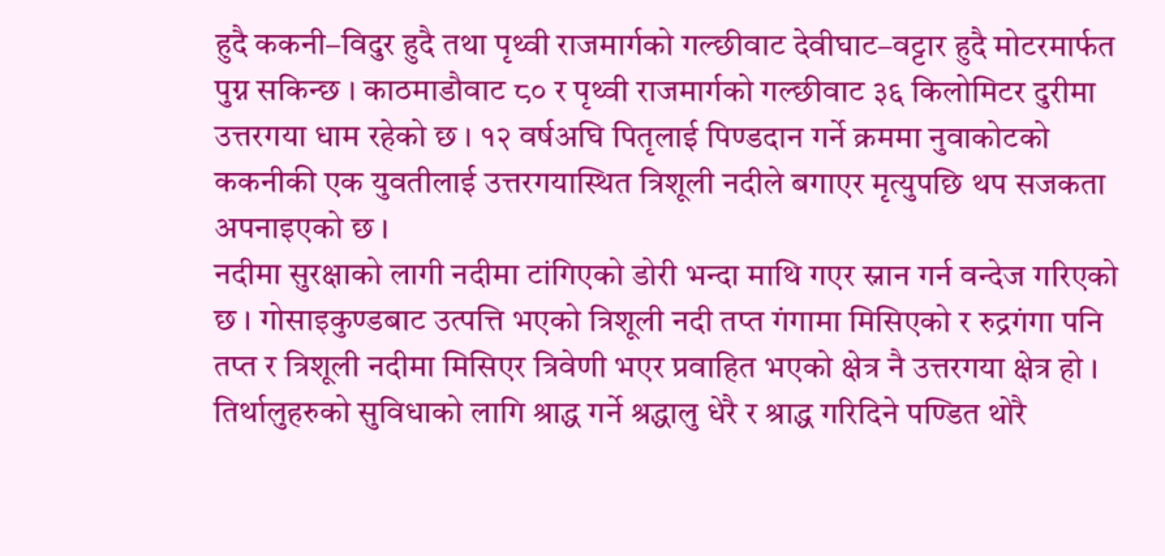हुदै ककनी–विदुर हुदै तथा पृथ्वी राजमार्गको गल्छीवाट देवीघाट–वट्टार हुदै मोटरमार्फत पुग्न सकिन्छ । काठमाडौवाट ८० र पृथ्वी राजमार्गको गल्छीवाट ३६ किलोमिटर दुरीमा उत्तरगया धाम रहेको छ । १२ वर्षअघि पितृलाई पिण्डदान गर्ने क्रममा नुवाकोटको ककनीकी एक युवतीलाई उत्तरगयास्थित त्रिशूली नदीले बगाएर मृत्युपछि थप सजकता अपनाइएको छ ।
नदीमा सुरक्षाको लागी नदीमा टांगिएको डोरी भन्दा माथि गएर स्नान गर्न वन्देज गरिएको छ । गोसाइकुण्डबाट उत्पत्ति भएको त्रिशूली नदी तप्त गंगामा मिसिएको र रुद्रगंगा पनि तप्त र त्रिशूली नदीमा मिसिएर त्रिवेणी भएर प्रवाहित भएको क्षेत्र नै उत्तरगया क्षेत्र हो । तिर्थालुहरुको सुविधाको लागि श्राद्ध गर्ने श्रद्धालु धेरै र श्राद्ध गरिदिने पण्डित थोरै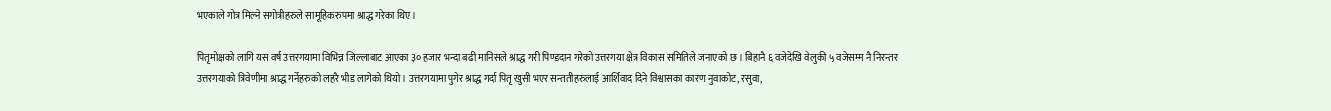भएकाले गोत्र मिल्ने सगोत्रीहरुले सामूहिकरुपमा श्राद्ध गरेका थिए ।

पितृमोक्षको लागि यस वर्ष उत्तरगयामा विभिन्न जिल्लाबाट आएका ३० हजार भन्दा बढी मानिसले श्राद्ध गरी पिण्डदान गरेको उत्तरगया क्षेत्र विकास समितिले जनाएको छ । बिहानै ६ वजेदेखि वेलुकी ५ वजेसम्म नै निरन्तर उत्तरगयाको त्रिवेणीमा श्राद्ध गर्नेहरुको लहरै भीड लागेको थियो । उत्तरगयामा पुगेर श्राद्ध गर्दा पितृ खुसी भएर सन्ततीहरुलाई आर्शिवाद दिने विश्वासका कारण नुवाकोट, रसुवा,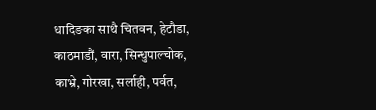धादिङका साथै चितवन, हेटौडा, काठमाडौं, वारा, सिन्धुपाल्चोक, काभ्रे, गोरखा, सर्लाही, पर्वत,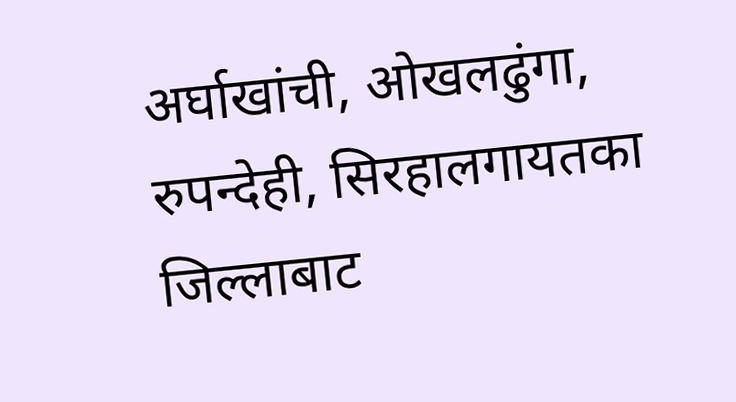अर्घाखांची, ओखलढुंगा, रुपन्देही, सिरहालगायतका जिल्लाबाट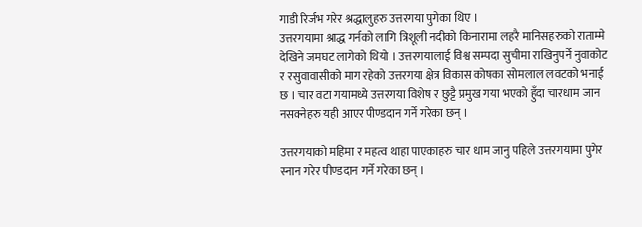गाडी रिर्जभ गरेर श्रद्धालुहरु उत्तरगया पुगेका थिए ।
उत्तरगयामा श्राद्ध गर्नको लागि त्रिशूली नदीको किनारामा लहरै मानिसहरुको राताम्मे देखिने जमघट लागेको थियो । उत्तरगयालाई विश्व सम्पदा सुचीमा राखिनुपर्ने नुवाकोट र रसुवावासीको माग रहेको उत्तरगया क्षेत्र विकास कोषका सोमलाल लवटको भनाई छ । चार वटा गयामध्ये उत्तरगया विशेष र छुट्टै प्रमुख गया भएको हुँदा चारधाम जान नसक्नेहरु यही आएर पीण्डदान गर्ने गरेका छन् ।

उत्तरगयाको महिमा र महत्व थाहा पाएकाहरु चार धाम जानु पहिले उत्तरगयामा पुगेर स्नान गरेर पीण्डदान गर्ने गरेका छन् ।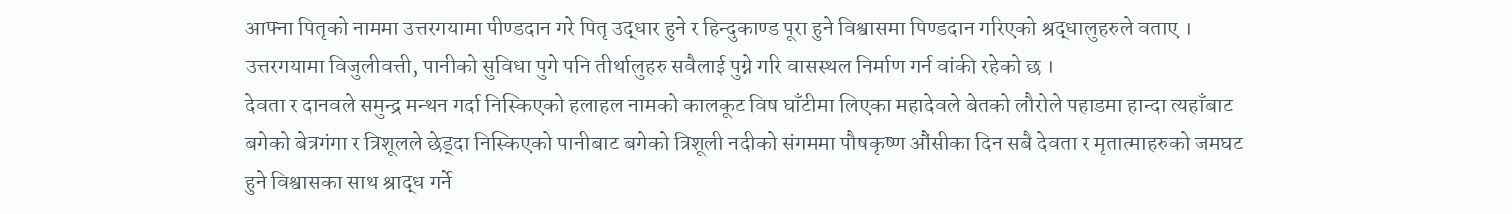आफ्ना पितृको नाममा उत्तरगयामा पीण्डदान गरे पितृ उद्धार हुने र हिन्दुकाण्ड पूरा हुने विश्वासमा पिण्डदान गरिएको श्रद्धालुहरुले वताए । उत्तरगयामा विजुलीवत्ती, पानीको सुविधा पुगे पनि तीर्थालुहरु सवैलाई पुग्ने गरि वासस्थल निर्माण गर्न वांकी रहेको छ ।
देवता र दानवले समुन्द्र मन्थन गर्दा निस्किएको हलाहल नामको कालकूट विष घाँटीमा लिएका महादेवले बेतको लौरोले पहाडमा हान्दा त्यहाँबाट बगेको बेत्रगंगा र त्रिशूलले छेड्दा निस्किएको पानीबाट बगेको त्रिशूली नदीको संगममा पौषकृष्ण औंसीका दिन सबै देवता र मृतात्माहरुको जमघट हुने विश्वासका साथ श्राद्ध गर्ने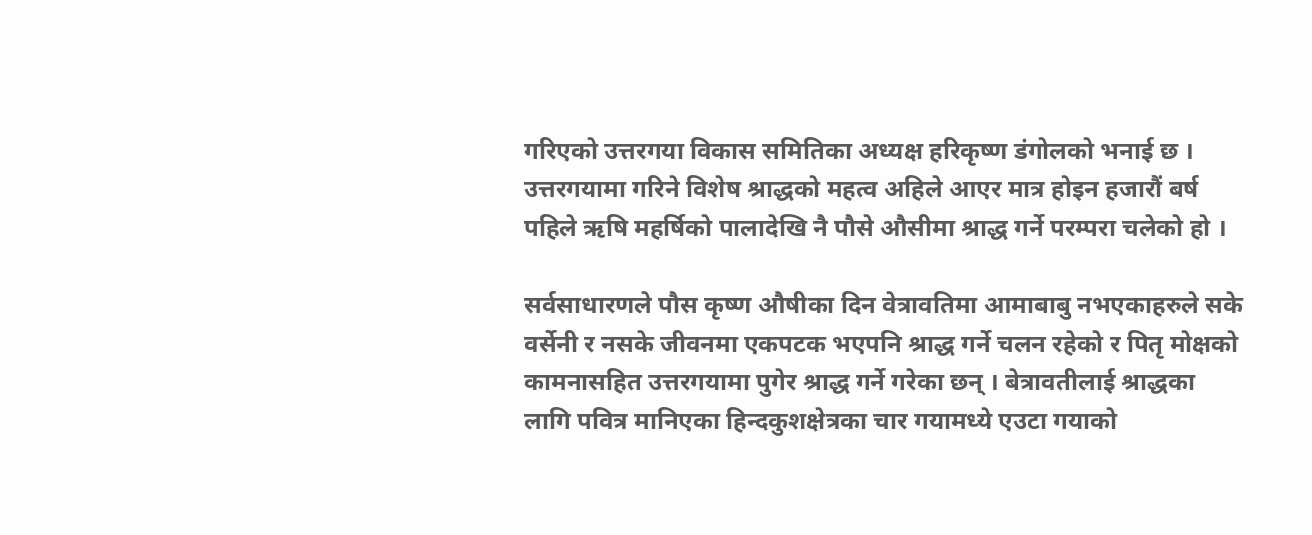गरिएको उत्तरगया विकास समितिका अध्यक्ष हरिकृष्ण डंगोलको भनाई छ । उत्तरगयामा गरिने विशेष श्राद्धको महत्व अहिले आएर मात्र होइन हजारौं बर्ष पहिले ऋषि महर्षिको पालादेखि नै पौसे औसीमा श्राद्ध गर्ने परम्परा चलेको हो ।

सर्वसाधारणले पौस कृष्ण औषीका दिन वेत्रावतिमा आमाबाबु नभएकाहरुले सके वर्सेनी र नसके जीवनमा एकपटक भएपनि श्राद्ध गर्ने चलन रहेको र पितृ मोक्षको कामनासहित उत्तरगयामा पुगेर श्राद्ध गर्ने गरेका छन् । बेत्रावतीलाई श्राद्धका लागि पवित्र मानिएका हिन्दकुशक्षेत्रका चार गयामध्ये एउटा गयाको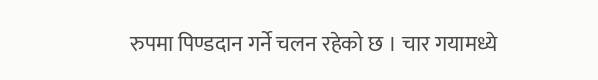रुपमा पिण्डदान गर्ने चलन रहेको छ । चार गयामध्ये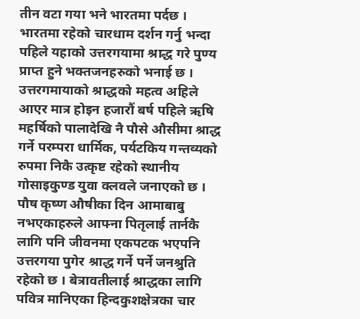तीन वटा गया भने भारतमा पर्दछ । भारतमा रहेको चारधाम दर्शन गर्नु भन्दा पहिले यहाको उत्तरगयामा श्राद्ध गरे पुण्य प्राप्त हुने भक्तजनहरुको भनाई छ ।
उत्तरगमायाको श्राद्धको महत्व अहिले आएर मात्र होइन हजारौं बर्ष पहिले ऋषि महर्षिको पालादेखि नै पौसे औसीमा श्राद्ध गर्ने परम्परा धार्मिक, पर्यटकिय गन्तव्यको रुपमा निकै उत्कृष्ट रहेको स्थानीय गोसाइकुण्ड युवा क्लवले जनाएको छ । पौष कृष्ण औषीका दिन आमाबाबु नभएकाहरुले आफ्ना पितृलाई तार्नकै लागि पनि जीवनमा एकपटक भएपनि उत्तरगया पुगेर श्राद्ध गर्ने पर्ने जनश्रुति रहेको छ । बेत्रावतीलाई श्राद्धका लागि पवित्र मानिएका हिन्दकुशक्षेत्रका चार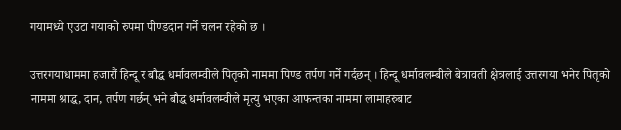गयामध्ये एउटा गयाको रुपमा पीण्डदान गर्ने चलन रहेको छ ।

उत्तरगयाधाममा हजारौं हिन्दू र बौद्ध धर्मावलम्वीले पितृको नाममा पिण्ड तर्पण गर्ने गर्दछन् । हिन्दू धर्मावलम्बीले बेत्रावती क्षेत्रलाई उत्तरगया भनेर पितृको नाममा श्राद्ध, दान, तर्पण गर्छन् भने बौद्ध धर्मावलम्वीले मृत्यु भएका आफन्तका नाममा लामाहरुबाट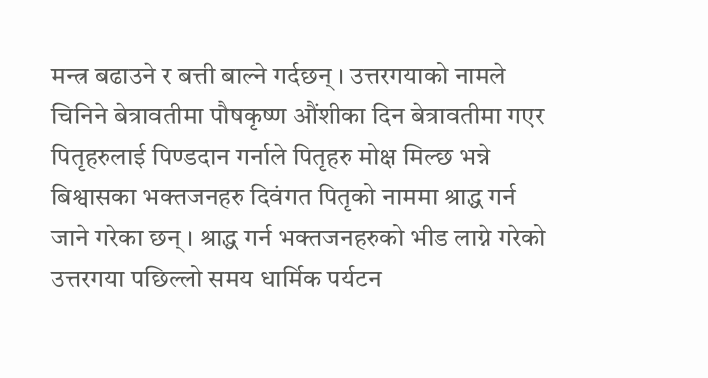मन्त्र बढाउने र बत्ती बाल्ने गर्दछन् । उत्तरगयाको नामले चिनिने बेत्रावतीमा पौषकृष्ण औंशीका दिन बेत्रावतीमा गएर पितृहरुलाई पिण्डदान गर्नाले पितृहरु मोक्ष मिल्छ भन्ने बिश्वासका भक्तजनहरु दिवंगत पितृको नाममा श्राद्ध गर्न जाने गरेका छन् । श्राद्ध गर्न भक्तजनहरुको भीड लाग्ने गरेको उत्तरगया पछिल्लो समय धार्मिक पर्यटन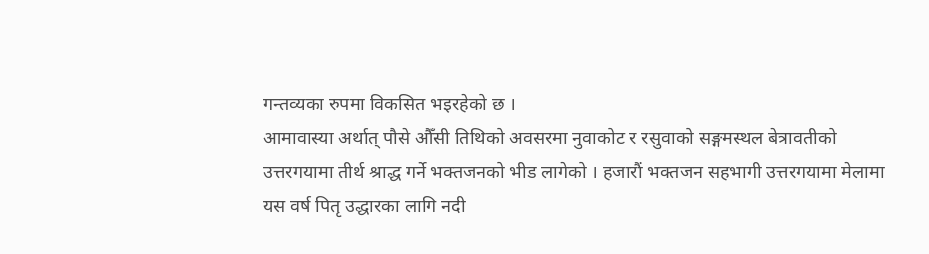गन्तव्यका रुपमा विकसित भइरहेको छ ।
आमावास्या अर्थात् पौसे औँसी तिथिको अवसरमा नुवाकोट र रसुवाको सङ्गमस्थल बेत्रावतीको उत्तरगयामा तीर्थ श्राद्ध गर्ने भक्तजनको भीड लागेको । हजारौं भक्तजन सहभागी उत्तरगयामा मेलामा यस वर्ष पितृ उद्धारका लागि नदी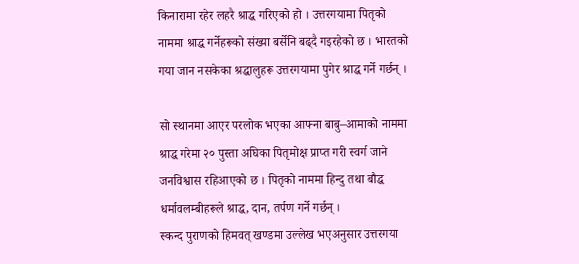किनारामा रहेर लहरै श्राद्ध गरिएको हो । उत्तरगयामा पितृको नाममा श्राद्ध गर्नेहरूको संख्या बर्सेनि बढ्दै गइरहेको छ । भारतको गया जान नसकेका श्रद्धालुहरू उत्तरगयामा पुगेर श्राद्ध गर्ने गर्छन् ।

सो स्थानमा आएर परलोक भएका आफ्ना बाबु–आमाको नाममा श्राद्ध गरेमा २० पुस्ता अघिका पितृमोक्ष प्राप्त गरी स्वर्ग जाने जनविश्वास रहिआएको छ । पितृको नाममा हिन्दु तथा बौद्ध धर्मावलम्बीहरूले श्राद्ध, दान, तर्पण गर्ने गर्छन् ।
स्कन्द पुराणको हिमवत् खण्डमा उल्लेख भएअनुसार उत्तरगया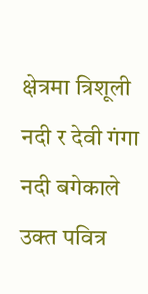क्षेत्रमा त्रिशूली नदी र देवी गंगा नदी बगेकाले उक्त पवित्र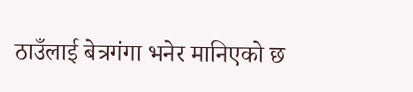ठाउँलाई बेत्रगंगा भनेर मानिएको छ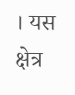। यस क्षेत्र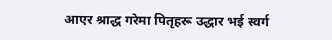आएर श्राद्ध गरेमा पितृहरू उद्धार भई स्वर्ग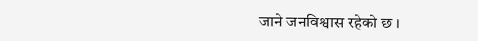जाने जनविश्वास रहेको छ ।